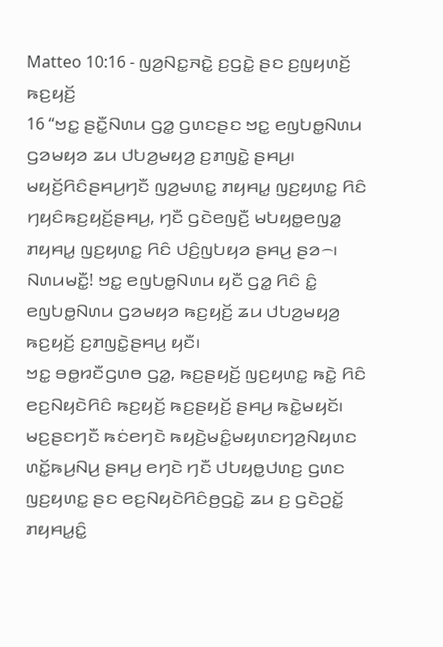Matteo 10:16 - ꤜꤤ꤬ꤡꤢ꤭ꤏꤢꤧ꤭ ꤢ꤬ꤞꤢꤧ꤭ ꤔꤢ ꤢ꤬ꤜꤟꤛꤢꤩ꤬ ꤒꤢ꤬ꤟꤢꤩ꤬
16 “ꤠꤢ꤭ ꤔꤢꤪ꤭ꤡꤛꤣ ꤞꤤ꤭ ꤞꤛꤢꤔꤢ ꤠꤢ꤭ ꤕꤜꤝꤥ꤭ꤡꤛꤣ ꤞꤤꤗꤟꤤ ꤘꤣ ꤓꤝꤤ꤬ꤗꤟꤤ꤬ ꤢ꤬ꤊꤜꤢꤧ꤭ ꤔꤌꤣ꤬꤯ ꤗꤟꤢꤩ꤬ꤖꤢꤨꤔꤌꤣ꤬ꤚꤢꤪ ꤜꤤ꤬ꤗꤛꤢ꤭ ꤊꤟꤌꤣ꤭ ꤜꤢ꤬ꤟꤛꤢ꤭ ꤖꤢꤨ ꤚꤟꤢꤨꤒꤢ꤬ꤟꤢꤩ꤬ꤔꤌꤣ꤬, ꤚꤢꤪ ꤞꤢꤧꤕꤜꤢꤪ꤬ ꤗꤝꤟꤥ꤭ꤕꤜꤤ꤭ ꤊꤟꤌꤣ꤭ ꤜꤢ꤬ꤟꤛꤢ꤭ ꤖꤢꤨ ꤓꤢꤨ꤬ꤜꤝꤟꤤ ꤔꤌꤣ꤬ ꤔꤤ꤮꤯
ꤡꤛꤣꤗꤢꤪ꤭! ꤠꤢ꤭ ꤕꤜꤝꤥ꤭ꤡꤛꤣ ꤟꤢꤪ ꤞꤤ꤭ ꤖꤢꤨ ꤢꤨ꤭ ꤕꤜꤝꤥ꤭ꤡꤛꤣ ꤞꤤꤗꤟꤤ ꤒꤢ꤬ꤟꤢꤩ꤬ ꤘꤣ ꤓꤝꤤ꤬ꤗꤟꤤ꤬ ꤒꤢ꤬ꤟꤢꤩ꤬ ꤢ꤬ꤊꤜꤢꤧ꤭ꤔꤌꤣ꤬ ꤟꤢꤪ꤯
ꤠꤢ꤭ ꤋꤥ꤭ꤙꤢꤪꤞꤛꤥ ꤞꤤ꤭, ꤒꤢ꤬ꤔꤟꤢꤩ꤬ ꤜꤢ꤬ꤟꤛꤢ꤭ ꤒꤢꤧ꤭ ꤖꤢꤨ ꤕꤢ꤬ꤡꤟꤢꤧꤖꤢꤨ ꤒꤢ꤬ꤟꤢꤩ꤬ ꤒꤢ꤬ꤔꤟꤢꤩ꤬ ꤔꤌꤣ꤬ ꤒꤢꤧ꤭ꤗꤟꤢꤩ꤯ ꤗꤢ꤬ꤔꤢꤚꤢꤪ ꤒꤢꤦꤕꤚꤢꤧ ꤒꤟꤢꤧ꤬ꤗꤢꤨ꤭ꤗꤟꤛꤢꤚꤤ꤬ꤡꤟꤛꤢ ꤛꤢꤩ꤭ꤒꤣ꤬ꤡꤣ꤬ ꤔꤌꤣ꤬ ꤕꤚꤢꤧ ꤚꤢꤪ ꤓꤝꤟꤥ꤭ꤓꤛꤢ꤬ ꤞꤛꤢ ꤜꤢ꤬ꤟꤛꤢ꤭ ꤔꤢ ꤕꤢ꤬ꤡꤟꤢꤧꤖꤢꤨꤥ꤬ꤞꤢꤧ꤭ ꤘꤣ ꤢ꤬ ꤞꤢꤧꤑꤢꤩ꤭ ꤊꤟꤌꤣ꤭ꤢꤨ꤭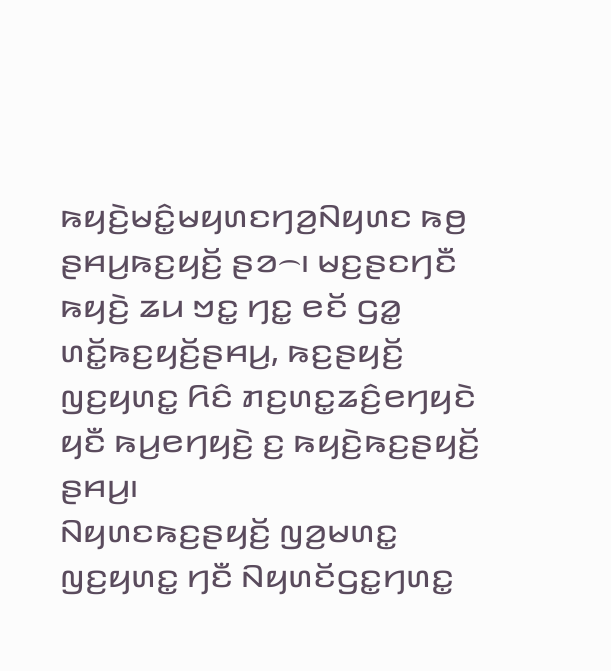ꤒꤟꤢꤧ꤬ꤗꤢꤨ꤭ꤗꤟꤛꤢꤚꤤ꤬ꤡꤟꤛꤢ ꤒꤥ꤬ ꤔꤌꤣ꤬ꤒꤢ꤬ꤟꤢꤩ꤬ ꤔꤤ꤮꤯ ꤗꤢ꤬ꤔꤢꤚꤢꤪ ꤒꤟꤢꤧ꤬ ꤘꤣ ꤠꤢ꤭ ꤚꤢ꤭ ꤕꤢꤩ ꤞꤤ꤭ ꤛꤢꤩ꤭ꤒꤢ꤬ꤟꤢꤩ꤬ꤔꤌꤣ꤬, ꤒꤢ꤬ꤔꤟꤢꤩ꤬ ꤜꤢ꤬ꤟꤛꤢ꤭ ꤖꤢꤨ ꤊꤢ꤬ꤛꤢ꤭ꤘꤢꤨ꤬ꤕꤚꤟꤢꤧ ꤟꤢꤪ ꤒꤣ꤬ꤕꤚꤟꤢꤧ꤬ ꤢ꤬ ꤒꤟꤢꤧ꤬ꤒꤢ꤬ꤔꤟꤢꤩ꤬ ꤔꤌꤣ꤬꤯
ꤡꤟꤛꤢꤒꤢ꤬ꤔꤟꤢꤩ꤬ ꤜꤤ꤬ꤗꤛꤢ꤭ ꤜꤢ꤬ꤟꤛꤢ꤭ ꤚꤢꤪ ꤡꤟꤛꤢꤩꤞꤢ꤭ꤚꤛꤢ꤭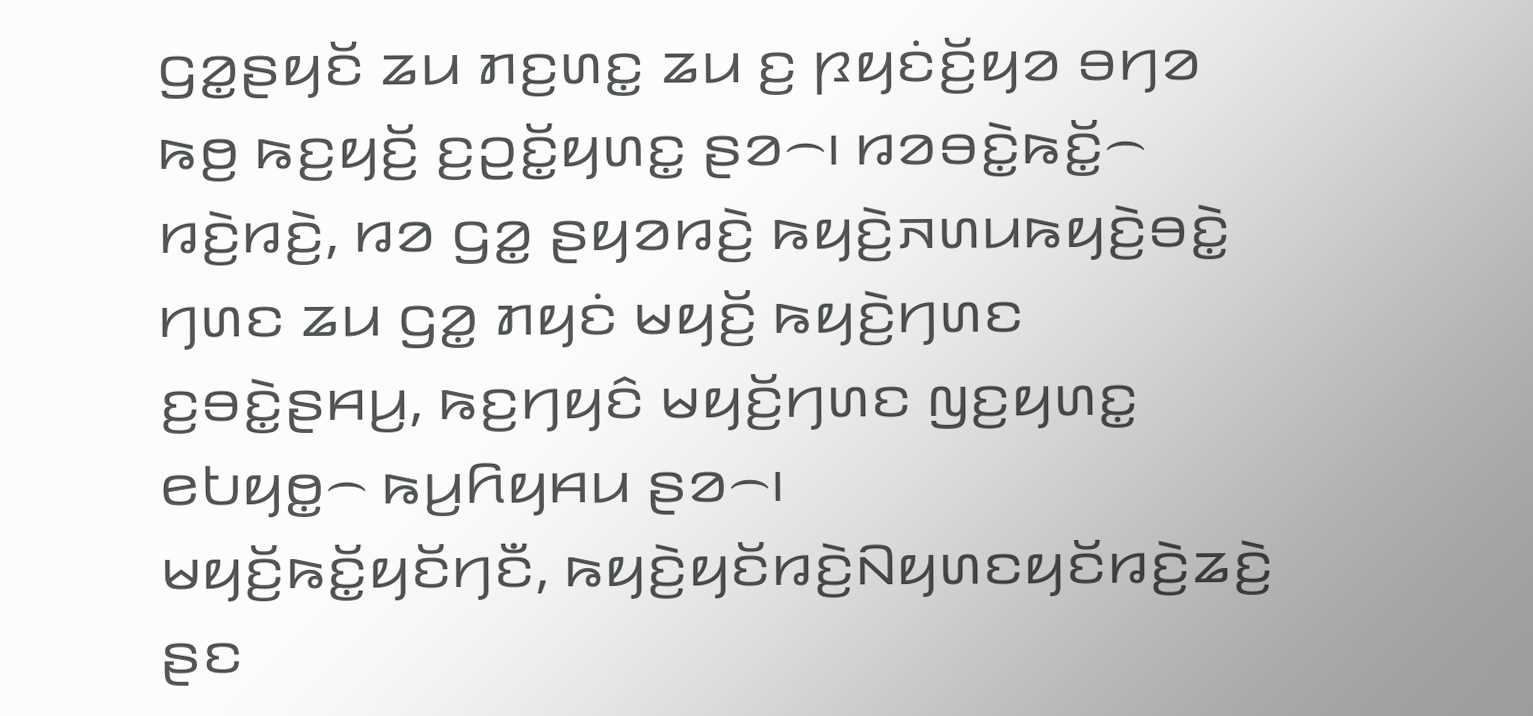ꤞꤤ꤭ꤔꤟꤢꤩ ꤘꤣ ꤊꤢ꤬ꤛꤢ꤭ ꤘꤣ ꤢ꤬ ꤐꤟꤢꤦꤢꤩ꤬ꤟꤤ ꤋꤚꤤ ꤒꤥ꤬ ꤒꤢ꤬ꤟꤢꤩ꤬ ꤢ꤬ꤑꤢꤩ꤭ꤟꤛꤢ꤭ ꤔꤤ꤮꤯ ꤙꤤꤋꤢꤧ꤭ꤒꤢꤩ꤭꤮ ꤙꤢꤧ꤬ꤙꤢꤧ꤬, ꤙꤤ ꤞꤤ꤭ ꤔꤟꤤꤙꤢꤧ꤬ ꤒꤟꤢꤧ꤬ꤏꤛꤣꤒꤟꤢꤧ꤬ꤋꤢꤧ꤭ ꤚꤛꤢ ꤘꤣ ꤞꤤ꤭ ꤊꤟꤢꤦ ꤗꤟꤢꤩ꤬ ꤒꤟꤢꤧ꤬ꤚꤛꤢ ꤢ꤬ꤋꤢꤧ꤭ꤔꤌꤣ꤬, ꤒꤢ꤬ꤚꤟꤢꤨ ꤗꤟꤢꤩ꤬ꤚꤛꤢ ꤜꤢ꤬ꤟꤛꤢ꤭ ꤕꤝꤟꤥ꤭꤮ ꤒꤣ꤬ꤖꤟꤌꤣ ꤔꤤ꤮꤯
ꤗꤟꤢꤩ꤬ꤒꤢꤩ꤭ꤟꤢꤩꤚꤢꤪ, ꤒꤟꤢꤧ꤬ꤟꤢꤩꤙꤢꤧ꤬ꤡꤟꤛꤢꤟꤢꤩꤙꤢꤧ꤬ꤘꤢꤧ꤬ ꤔꤢ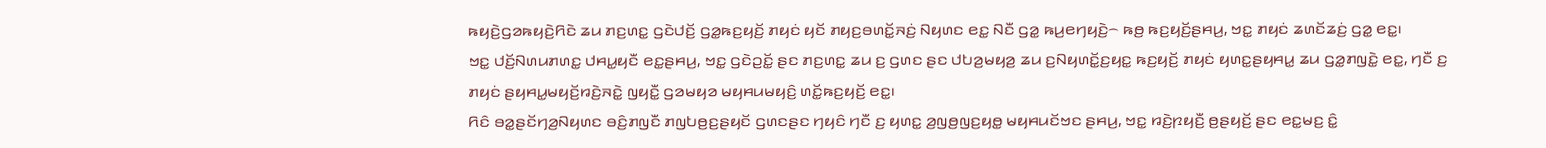ꤒꤟꤢꤧ꤬ꤞꤤꤒꤟꤢꤧ꤬ꤖꤢꤧ ꤘꤣ ꤊꤢ꤬ꤛꤢ꤭ ꤞꤢꤧꤓꤢꤩ꤬ ꤞꤤ꤭ꤒꤢ꤬ꤟꤢꤩ꤬ ꤊꤟꤢꤦ ꤟꤢꤩ ꤊꤟꤢ꤬ꤋꤛꤢꤩ꤭ꤏꤢꤦ꤬ ꤡꤟꤛꤢ ꤕꤢ꤭ ꤡꤢꤪ ꤞꤤ꤭ ꤒꤣ꤬ꤕꤚꤟꤢꤧ꤬꤮ ꤒꤥ꤬ ꤒꤢ꤬ꤟꤢꤩ꤬ꤔꤌꤣ꤬, ꤠꤢ꤭ ꤊꤟꤢꤦ ꤘꤛꤢꤩꤘꤢꤦ꤬ ꤞꤤ꤭ ꤕꤢ꤭꤯
ꤠꤢ꤭ ꤓꤢꤩ꤬ꤡꤛꤣꤊꤛꤢ꤭ ꤓꤌꤣ꤭ꤟꤢꤪ ꤕꤢ꤭ꤔꤌꤣ꤬, ꤠꤢ꤭ ꤞꤢꤧꤑꤢꤩ꤭ ꤔꤢ ꤊꤢ꤬ꤛꤢ꤭ ꤘꤣ ꤢ꤬ ꤞꤛꤢ ꤔꤢ ꤓꤝꤤ꤬ꤗꤟꤤ꤬ ꤘꤣ ꤢ꤬ꤡꤟꤛꤢꤩ꤭ꤢ꤬ꤟꤢ꤭ ꤒꤢ꤬ꤟꤢꤩ꤬ ꤊꤟꤢꤦ ꤟꤛꤢ꤭ꤔꤟꤌꤣ꤭ ꤘꤣ ꤞꤤ꤭ꤊꤜꤢꤧ꤭ ꤕꤢ꤭, ꤚꤢꤪ ꤢ꤬ ꤊꤟꤢꤦ ꤔꤟꤌꤣ꤭ꤗꤟꤢꤩ꤬ꤙꤢꤧ꤬ꤏꤢꤧ꤭ ꤜꤟꤢꤪ꤭ ꤞꤤꤗꤟꤤ ꤗꤟꤌꤣꤗꤟꤢꤨ꤬ ꤛꤢꤩ꤭ꤒꤢ꤬ꤟꤢꤩ꤬ ꤕꤢ꤭꤯
ꤖꤢꤨ ꤋꤤ꤭ꤔꤢꤩꤚꤤ꤬ꤡꤟꤛꤢ ꤋꤢꤨ꤬ꤊꤜꤢꤪ ꤊꤜꤝꤥ꤬ꤢ꤬ꤔꤟꤢꤩ ꤞꤛꤢꤔꤢ ꤚꤟꤢꤨ ꤚꤢꤪ ꤢ꤬ ꤟꤛꤢ꤭ ꤤ꤬ꤜꤥ꤬ꤜꤢ꤬ꤟꤥ꤭ ꤗꤟꤌꤣꤢꤩꤠꤢ ꤔꤌꤣ꤬, ꤠꤢ꤭ ꤙꤢꤧ꤬ꤐꤟꤢꤪ꤬ ꤥ꤬ꤔꤟꤢꤩ꤬ ꤔꤢ ꤕꤢ꤭ꤗꤢ꤬ ꤢꤨ꤭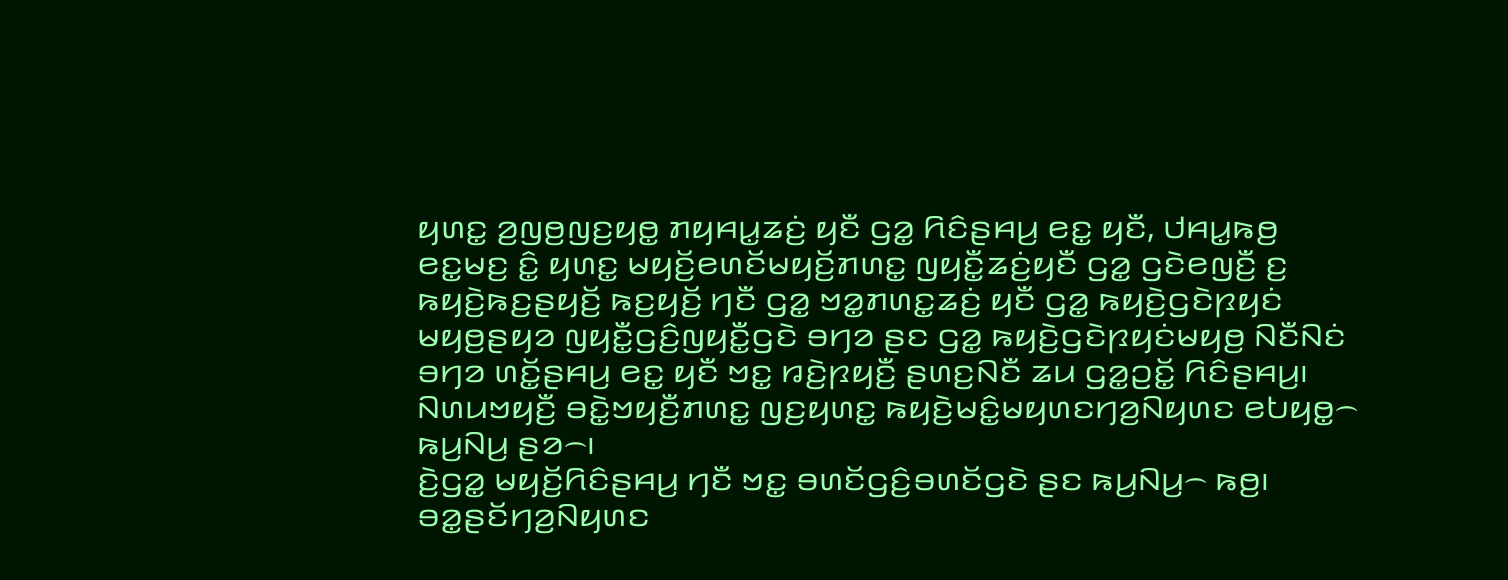ꤟꤛꤢ꤭ ꤤ꤬ꤜꤥ꤬ꤜꤢ꤬ꤟꤥ꤭ ꤊꤟꤌꤣ꤭ꤘꤢꤦ꤬ ꤟꤢꤪ ꤞꤤ꤭ ꤖꤢꤨꤔꤌꤣ꤬ ꤕꤢ꤭ ꤟꤢꤪ, ꤓꤌꤣ꤭ꤒꤥ꤬ ꤕꤢ꤭ꤗꤢ꤬ ꤢꤨ꤭ ꤟꤛꤢ꤭ ꤗꤟꤢꤩ꤬ꤕꤛꤢꤩꤗꤟꤢꤩ꤬ꤊꤛꤢ꤭ ꤜꤟꤢꤪ꤭ꤘꤢꤦ꤬ꤟꤢꤪ ꤞꤤ꤭ ꤞꤢꤧꤕꤜꤢꤪ꤬ ꤢ꤬ ꤒꤟꤢꤧ꤬ꤒꤢ꤬ꤔꤟꤢꤩ꤬ ꤒꤢ꤬ꤟꤢꤩ꤬ ꤚꤢꤪ ꤞꤤ꤭ ꤠꤤ꤭ꤊꤛꤢ꤭ꤘꤢꤦ꤬ ꤟꤢꤪ ꤞꤤ꤭ ꤒꤟꤢꤧ꤬ꤞꤢꤧꤐꤟꤢꤦ ꤗꤟꤥ꤬ꤔꤟꤤ ꤜꤟꤢꤪ꤭ꤞꤢꤨ꤬ꤜꤟꤢꤪ꤭ꤞꤢꤧ ꤋꤚꤤ ꤔꤢ ꤞꤤ꤭ ꤒꤟꤢꤧ꤬ꤞꤢꤧꤐꤟꤢꤦꤗꤟꤥ꤬ ꤡꤢꤪꤡꤢꤦ ꤋꤚꤤ ꤛꤢꤩ꤭ꤔꤌꤣ꤬ ꤕꤢ꤭ ꤟꤢꤪ ꤠꤢ꤭ ꤙꤢꤧ꤬ꤐꤟꤢꤪ꤬ ꤔꤛꤢ꤬ꤡꤢꤪ ꤘꤣ ꤞꤤ꤭ꤑꤢꤩ꤭ ꤖꤢꤨꤔꤌꤣ꤬꤯
ꤡꤛꤣꤠꤟꤢꤪ꤬ ꤋꤢꤧ꤭ꤠꤟꤢꤪ꤬ꤊꤛꤢ꤭ ꤜꤢ꤬ꤟꤛꤢ꤭ ꤒꤟꤢꤧ꤬ꤗꤢꤨ꤭ꤗꤟꤛꤢꤚꤤ꤬ꤡꤟꤛꤢ ꤕꤝꤟꤥ꤭꤮ ꤒꤣ꤬ꤡꤣ꤬ ꤔꤤ꤮꤯
ꤢꤧ꤬ꤞꤤ꤭ ꤗꤟꤢꤩ꤬ꤖꤢꤨꤔꤌꤣ꤬ ꤚꤢꤪ ꤠꤢ꤭ ꤋꤛꤢꤩꤞꤢꤨ꤬ꤋꤛꤢꤩꤞꤢꤧ ꤔꤢ ꤒꤣ꤬ꤡꤣ꤬꤮ ꤒꤥ꤬꤯ ꤋꤤ꤭ꤔꤢꤩꤚꤤ꤬ꤡꤟꤛꤢ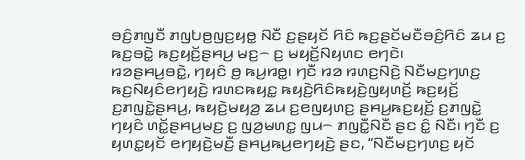ꤋꤢꤨ꤬ꤊꤜꤢꤪ ꤊꤜꤝꤥ꤬ꤜꤢ꤬ꤟꤥ꤭ ꤡꤢꤪ ꤢ꤬ꤔꤟꤢꤩ ꤖꤢꤨ ꤒꤢ꤬ꤔꤢꤩꤗꤢꤪꤋꤢꤨ꤬ꤖꤢꤨ ꤘꤣ ꤢ꤬ ꤒꤢ꤬ꤋꤢꤧ꤭ ꤒꤢ꤬ꤟꤢꤩ꤬ꤔꤌꤣ꤬ ꤗꤢ꤬꤮ ꤢ꤬ ꤗꤟꤢꤩ꤬ꤡꤟꤛꤢ ꤕꤚꤢꤧ꤯
ꤙꤤꤔꤌꤣ꤬ꤋꤢꤧ꤭, ꤚꤟꤢꤨ ꤥ꤬ ꤒꤣ꤬ꤙꤥ꤭꤯ ꤚꤢꤪ ꤙꤤ ꤙꤛꤢ꤬ꤡꤢꤧ꤬ ꤡꤢꤪꤗꤢ꤬ꤚꤛꤢ꤬ ꤒꤢ꤬ꤡꤟꤢꤨꤕꤚꤟꤢꤧ꤬ ꤙꤛꤢꤒꤟꤢ꤭ ꤒꤟꤢꤧ꤬ꤖꤢꤨꤒꤟꤢꤧ꤬ꤜꤟꤛꤢꤩ꤬ ꤒꤢ꤬ꤟꤢꤩ꤬ ꤢ꤬ꤊꤜꤢꤧ꤭ꤔꤌꤣ꤬, ꤒꤟꤢꤧ꤬ꤗꤟꤤ꤬ ꤘꤣ ꤢ꤬ꤕꤜꤟꤛꤢ꤬ ꤔꤌꤣ꤬ꤒꤢ꤬ꤟꤢꤩ꤬ ꤢ꤬ꤊꤜꤢꤧ꤭ ꤚꤟꤢꤨ ꤛꤢꤩ꤭ꤔꤌꤣ꤬ꤗꤢ꤬ ꤢ꤬ ꤜꤤ꤬ꤗꤛꤢ꤭ ꤜꤣ꤮ ꤊꤜꤢꤪ꤭ꤡꤢꤪ ꤔꤢ ꤢꤨ꤭ ꤡꤢꤪ꤯ ꤚꤢꤪ ꤢ꤬ ꤟꤛꤢ꤭ꤟꤢꤩ ꤕꤚꤟꤢꤧ꤬ꤗꤢꤪ꤬ ꤔꤌꤣ꤬ꤒꤣ꤬ꤕꤚꤟꤢꤧ꤬ ꤔꤢ, “ꤡꤢꤪꤗꤢ꤬ꤚꤛꤢ꤬ ꤟꤢꤩ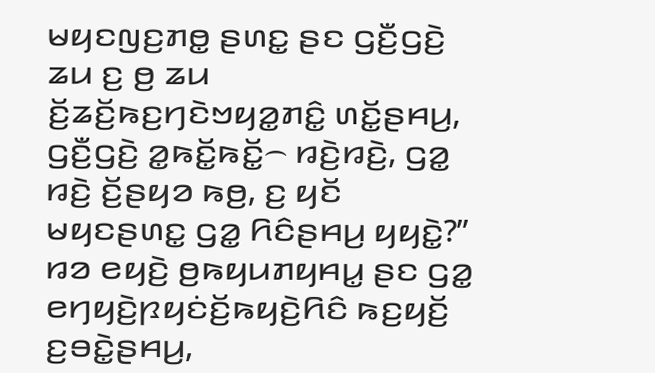ꤗꤟꤢꤜꤢ꤬ꤊꤥ꤭ ꤔꤛꤢ꤭ ꤔꤢ ꤞꤢꤪ꤬ꤞꤢꤧ꤬ ꤘꤣ ꤢ꤬ ꤥ꤬ ꤘꤣ ꤢꤩ꤬ꤘꤢꤩ꤬ꤒꤢ꤬ꤚꤢꤧꤠꤟꤤ꤭ꤊꤢꤨ꤭ ꤛꤢꤩ꤭ꤔꤌꤣ꤬, ꤞꤢꤪ꤬ꤞꤢꤧ꤬ ꤤ꤭ꤒꤢꤩ꤭ꤒꤢꤩ꤭꤮ ꤙꤢꤧ꤬ꤙꤢꤧ꤬, ꤞꤤ꤭ ꤙꤢꤧ꤬ ꤢꤩ꤬ꤔꤟꤤ ꤒꤥ꤬, ꤢ꤬ ꤟꤢꤩ ꤗꤟꤢꤔꤛꤢ꤭ ꤞꤤ꤭ ꤖꤢꤨꤔꤌꤣ꤬ ꤟꤟꤢꤧ꤭?”
ꤙꤤ ꤕꤟꤢꤧ꤬ ꤥ꤬ꤒꤟꤣꤊꤟꤌꤣ꤭ ꤔꤢ ꤞꤤ꤭ ꤕꤚꤟꤢꤧ꤬ꤐꤟꤢꤦꤢꤩ꤬ꤒꤟꤢꤧ꤬ꤖꤢꤨ ꤒꤢ꤬ꤟꤢꤩ꤬ ꤢ꤬ꤋꤢꤧ꤭ꤔꤌꤣ꤬,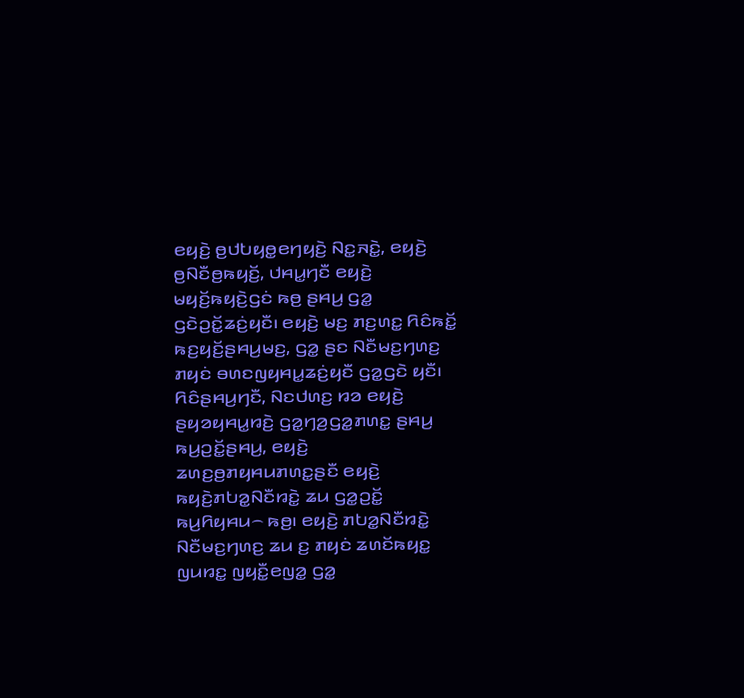ꤕꤟꤢꤧ꤬ ꤥ꤬ꤓꤝꤟꤥ꤭ꤕꤚꤟꤢꤧ꤬ ꤡꤢ꤭ꤏꤢꤧ꤭, ꤕꤟꤢꤧ꤬ ꤥ꤬ꤡꤢꤪꤥ꤬ꤒꤟꤢꤩ꤬, ꤓꤌꤣ꤭ꤚꤢꤪ ꤕꤟꤢꤧ꤬ ꤗꤟꤢꤩ꤬ꤒꤟꤢꤧ꤬ꤞꤢꤦ ꤒꤥ꤬ ꤔꤌꤣ꤬ ꤞꤤ꤭ ꤞꤢꤧꤑꤢꤩ꤭ꤘꤢꤦ꤬ꤟꤢꤪ꤯ ꤕꤟꤢꤧ꤬ ꤗꤢ꤬ ꤊꤢ꤬ꤛꤢ꤭ ꤖꤢꤨꤒꤢꤩ꤭ ꤒꤢ꤬ꤟꤢꤩ꤬ꤔꤌꤣ꤬ꤗꤢ꤬, ꤞꤤ꤭ ꤔꤢ ꤡꤢꤪꤗꤢ꤬ꤚꤛꤢ꤬ ꤊꤟꤢꤦ ꤋꤛꤢꤜꤟꤌꤣ꤭ꤘꤢꤦ꤬ꤟꤢꤪ ꤞꤤ꤭ꤞꤢꤧ ꤟꤢꤪ꤯
ꤖꤢꤨꤔꤌꤣ꤬ꤚꤢꤪ, ꤡꤢꤓꤛꤢ꤬ ꤙꤤ ꤕꤟꤢꤧ꤬ ꤔꤟꤤꤟꤌꤣ꤭ꤙꤢꤧ꤬ ꤞꤤ꤭ꤚꤤ꤬ꤞꤤ꤭ꤊꤛꤢ꤭ ꤔꤌꤣ꤬ ꤒꤣ꤬ꤑꤢꤩ꤭ꤔꤌꤣ꤬, ꤕꤟꤢꤧ꤬ ꤘꤛꤢ꤬ꤥ꤬ꤊꤟꤌꤣꤊꤛꤢ꤭ꤔꤢꤪ ꤕꤟꤢꤧ꤬ ꤒꤟꤢꤧ꤬ꤊꤝꤤ꤭ꤡꤢꤪꤙꤢꤧ꤭ ꤘꤣ ꤞꤤ꤭ꤑꤢꤩ꤭ ꤒꤣ꤬ꤖꤟꤌꤣ꤮ ꤒꤥ꤬꤯ ꤕꤟꤢꤧ꤬ ꤊꤝꤤ꤭ꤡꤢꤪꤙꤢꤧ꤭ ꤡꤢꤪꤗꤢ꤬ꤚꤛꤢ꤬ ꤘꤣ ꤢ꤬ ꤊꤟꤢꤦ ꤘꤛꤢꤩꤒꤟꤢ꤭ ꤜꤣꤙꤢ꤭ ꤜꤟꤢꤪ꤭ꤕꤜꤤ꤭ ꤞꤤ꤭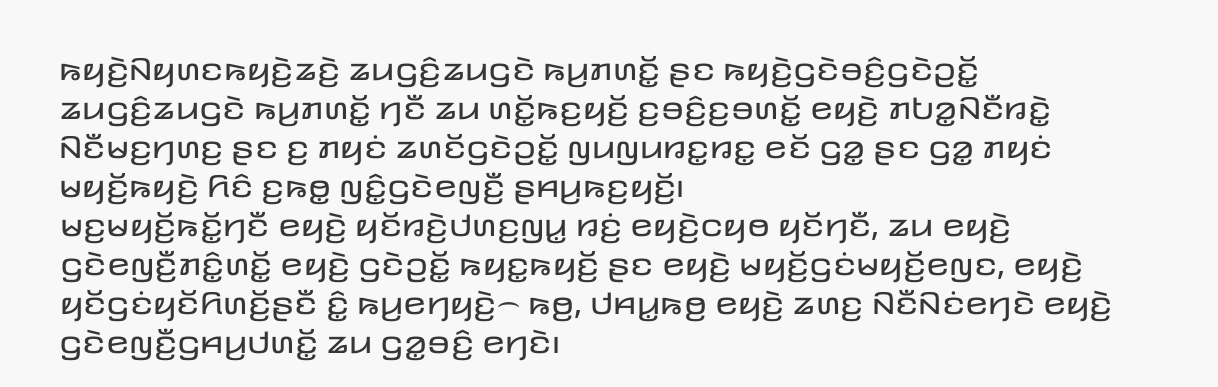ꤒꤟꤢꤧ꤬ꤡꤟꤛꤢꤒꤟꤢꤧ꤬ꤘꤢꤧ꤬ ꤘꤣꤞꤢꤨ꤬ꤘꤣꤞꤢꤧ ꤒꤣ꤬ꤊꤛꤢꤩ꤭ ꤔꤢ ꤒꤟꤢꤧ꤬ꤞꤢꤧꤋꤢꤨ꤬ꤞꤢꤧꤑꤢꤩ꤭ ꤘꤣꤞꤢꤨ꤬ꤘꤣꤞꤢꤧ ꤒꤣ꤬ꤊꤛꤢꤩ꤭ ꤚꤢꤪ ꤘꤣ ꤛꤢꤩ꤭ꤒꤢ꤬ꤟꤢꤩ꤬ ꤢ꤬ꤋꤢꤨ꤬ꤢ꤬ꤋꤛꤢꤩ꤭ ꤕꤟꤢꤧ꤬ ꤊꤝꤤ꤭ꤡꤢꤪꤙꤢꤧ꤭ ꤡꤢꤪꤗꤢ꤬ꤚꤛꤢ꤬ ꤔꤢ ꤢ꤬ ꤊꤟꤢꤦ ꤘꤛꤢꤩꤞꤢꤧꤑꤢꤩ꤭ ꤜꤣꤜꤣꤙꤢ꤭ꤙꤢ꤭ ꤕꤢꤩ ꤞꤤ꤭ ꤔꤢ ꤞꤤ꤭ ꤊꤟꤢꤦ ꤗꤟꤢꤩ꤬ꤒꤟꤢꤧ꤬ ꤖꤢꤨ ꤢ꤬ꤒꤥ꤭ ꤜꤢꤨ꤭ꤞꤢꤧꤕꤜꤢꤪ꤬ ꤔꤌꤣ꤬ꤒꤢ꤬ꤟꤢꤩ꤬꤯
ꤗꤢ꤬ꤗꤟꤢꤩ꤬ꤒꤢꤩ꤭ꤚꤢꤪ ꤕꤟꤢꤧ꤬ ꤟꤢꤩꤙꤢꤧ꤬ꤓꤛꤢ꤬ꤜꤣ꤭ ꤙꤢꤦ꤬ ꤕꤟꤢꤧ꤬ꤍꤟꤥ ꤟꤢꤩꤚꤢꤪ, ꤘꤣ ꤕꤟꤢꤧ꤬ ꤞꤢꤧꤕꤜꤢꤪ꤬ꤊꤢꤨ꤭ꤛꤢꤩ꤭ ꤕꤟꤢꤧ꤬ ꤞꤢꤧꤑꤢꤩ꤭ ꤒꤟꤢ꤭ꤒꤟꤢꤩ꤬ ꤔꤢ ꤕꤟꤢꤧ꤬ ꤗꤟꤢꤩ꤬ꤞꤢꤦꤗꤟꤢꤩ꤬ꤕꤜꤢ, ꤕꤟꤢꤧ꤬ ꤟꤢꤩꤞꤢꤦꤟꤢꤩꤖꤛꤢꤩ꤬ꤔꤢꤪ ꤢꤨ꤭ ꤒꤣ꤬ꤕꤚꤟꤢꤧ꤬꤮ ꤒꤥ꤬, ꤓꤌꤣ꤭ꤒꤥ꤬ ꤕꤟꤢꤧ꤬ ꤘꤛꤢ꤬ ꤡꤢꤪꤡꤢꤦꤕꤚꤢꤧ ꤕꤟꤢꤧ꤬ ꤞꤢꤧꤕꤜꤢꤪ꤬ꤞꤌꤣ꤬ꤓꤛꤢꤩ꤭ ꤘꤣ ꤞꤤ꤭ꤋꤢꤨ꤬ ꤕꤚꤢꤧ꤯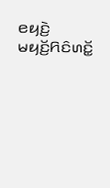ꤕꤟꤢꤧ꤬ ꤗꤟꤢꤩ꤬ꤖꤢꤨꤛꤢꤩ꤭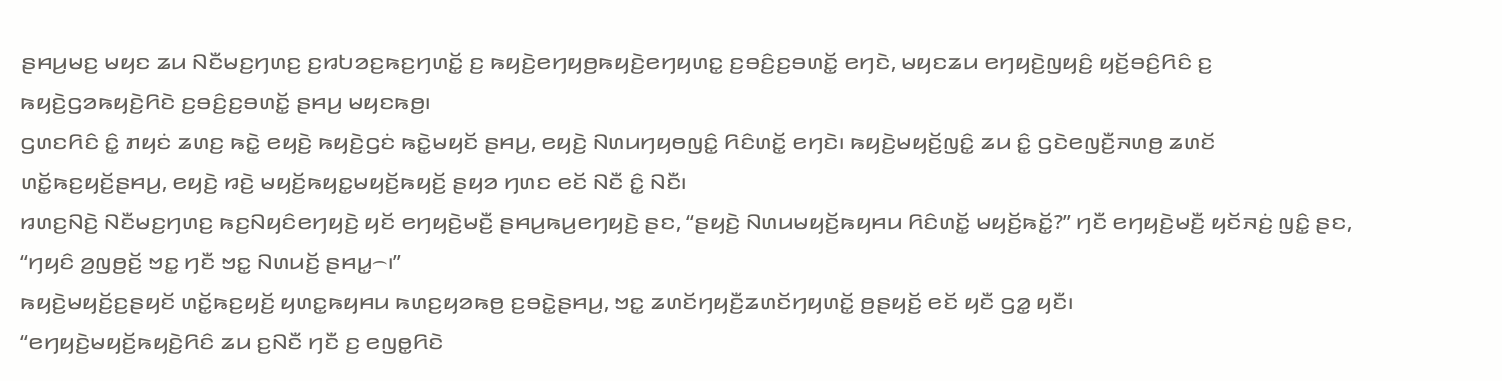ꤔꤌꤣ꤬ꤗꤢ꤬ ꤗꤟꤢ ꤘꤣ ꤡꤢꤪꤗꤢ꤬ꤚꤛꤢ꤬ ꤢ꤬ꤙꤝꤤꤢ꤬ꤒꤢ꤬ꤚꤛꤢꤩ꤭ ꤢ꤬ ꤒꤟꤢꤧ꤬ꤕꤚꤟꤥ꤬ꤒꤟꤢꤧ꤬ꤕꤚꤟꤛꤢ꤭ ꤢ꤬ꤋꤢꤨ꤬ꤢ꤬ꤋꤛꤢꤩ꤭ ꤕꤚꤢꤧ, ꤗꤟꤢꤘꤣ ꤕꤚꤟꤢꤧ꤬ꤜꤟꤢꤨ꤬ ꤟꤢꤩ꤬ꤋꤢꤨ꤬ꤖꤢꤨ ꤢ꤬ ꤒꤟꤢꤧ꤬ꤞꤤꤒꤟꤢꤧ꤬ꤖꤢꤧ ꤢ꤬ꤋꤢꤨ꤬ꤢ꤬ꤋꤛꤢꤩ꤭ ꤔꤌꤣ꤬ ꤗꤟꤢꤒꤥ꤬꤯
ꤞꤛꤢꤖꤢꤨ ꤢꤨ꤭ ꤊꤟꤢꤦ ꤘꤛꤢ꤬ ꤒꤢꤧ꤭ ꤕꤟꤢꤧ꤬ ꤒꤟꤢꤧ꤬ꤞꤢꤦ ꤒꤢꤧ꤭ꤗꤟꤢꤩ ꤔꤌꤣ꤬, ꤕꤟꤢꤧ꤬ ꤡꤛꤣꤚꤟꤥꤜꤢꤨ꤭ ꤖꤢꤨꤛꤢꤩ꤭ ꤕꤚꤢꤧ꤯ ꤒꤟꤢꤧ꤬ꤗꤟꤢꤩ꤬ꤜꤢꤨ꤭ ꤘꤣ ꤢꤨ꤭ ꤞꤢꤧꤕꤜꤢꤪ꤬ꤏꤛꤥ꤬ ꤘꤛꤢꤩ ꤛꤢꤩ꤭ꤒꤢ꤬ꤟꤢꤩ꤬ꤔꤌꤣ꤬, ꤕꤟꤢꤧ꤬ ꤙꤢꤧ꤬ ꤗꤟꤢꤩ꤬ꤒꤟꤢ꤭ꤗꤟꤢꤩ꤬ꤒꤟꤢꤩ꤬ ꤔꤟꤤ ꤚꤛꤢ ꤕꤢꤩ ꤡꤢꤪ ꤢꤨ꤭ ꤡꤢꤪ꤯
ꤙꤛꤢ꤬ꤡꤢꤧ꤬ ꤡꤢꤪꤗꤢ꤬ꤚꤛꤢ꤬ ꤒꤢ꤬ꤡꤟꤢꤨꤕꤚꤟꤢꤧ꤬ ꤟꤢꤩ ꤕꤚꤟꤢꤧ꤬ꤗꤢꤪ꤬ ꤔꤌꤣ꤬ꤒꤣ꤬ꤕꤚꤟꤢꤧ꤬ ꤔꤢ, “ꤔꤟꤢꤧ꤬ ꤡꤛꤣꤗꤟꤢꤩ꤬ꤒꤟꤌꤣ ꤖꤢꤨꤛꤢꤩ꤭ ꤗꤟꤢꤩ꤬ꤒꤢꤩ꤭?” ꤚꤢꤪ ꤕꤚꤟꤢꤧ꤬ꤗꤢꤪ꤬ ꤟꤢꤩꤏꤢꤦ꤬ ꤜꤢꤨ꤭ ꤔꤢ, “ꤚꤟꤢꤨ ꤤ꤬ꤜꤥ꤬ꤢꤩ꤬ ꤠꤢ꤭ ꤚꤢꤪ ꤠꤢ꤭ ꤡꤛꤣꤢꤩ꤬ ꤔꤌꤣ꤭꤮꤯”
ꤒꤟꤢꤧ꤬ꤗꤟꤢꤩ꤬ꤢ꤬ꤔꤟꤢꤩ ꤛꤢꤩ꤭ꤒꤢ꤬ꤟꤢꤩ꤬ ꤟꤛꤢ꤭ꤒꤟꤌꤣ ꤒꤛꤢ꤬ꤟꤤꤒꤥ꤬ ꤢ꤬ꤋꤢꤧ꤭ꤔꤌꤣ꤬, ꤠꤢ꤭ ꤘꤛꤢꤩꤚꤟꤢꤪ꤬ꤘꤛꤢꤩꤚꤟꤛꤢꤩ꤭ ꤥ꤬ꤔꤟꤢꤩ꤬ ꤕꤢꤩ ꤟꤢꤪ ꤞꤤ꤭ ꤟꤢꤪ꤯
“ꤕꤚꤟꤢꤧ꤬ꤗꤟꤢꤩ꤬ꤒꤟꤢꤧ꤬ꤖꤢꤨ ꤘꤣ ꤢ꤬ꤡꤢꤪ ꤚꤢꤪ ꤢ꤬ ꤕꤜꤥ꤭ꤖꤢꤧ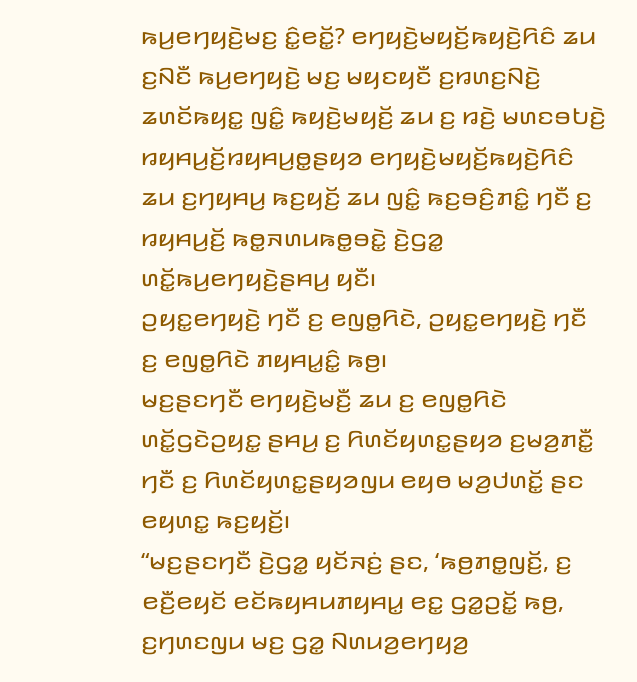ꤒꤣ꤬ꤕꤚꤟꤢꤧ꤬ꤗꤢ꤬ ꤢꤨ꤭ꤕꤢꤩ꤭? ꤕꤚꤟꤢꤧ꤬ꤗꤟꤢꤩ꤬ꤒꤟꤢꤧ꤬ꤖꤢꤨ ꤘꤣ ꤢ꤬ꤡꤢꤪ ꤒꤣ꤬ꤕꤚꤟꤢꤧ꤬ ꤗꤢ꤬ ꤗꤟꤢꤟꤢꤪ ꤢ꤬ꤙꤛꤢ꤬ꤡꤢꤧ꤬ ꤘꤛꤢꤩꤒꤟꤢ꤭ ꤜꤢꤨ꤭ ꤒꤟꤢꤧ꤬ꤗꤟꤢꤩ꤬ ꤘꤣ ꤢ꤬ ꤙꤢꤧ꤬ ꤗꤛꤢꤋꤝꤢꤧ꤬ ꤙꤟꤌꤣ꤬ꤢꤩ꤬ꤙꤟꤌꤣ꤬ꤥ꤭ꤔꤟꤤ ꤕꤚꤟꤢꤧ꤬ꤗꤟꤢꤩ꤬ꤒꤟꤢꤧ꤬ꤖꤢꤨ ꤘꤣ ꤢ꤬ꤚꤟꤌꤣ꤬ ꤒꤢ꤬ꤟꤢꤩ꤬ ꤘꤣ ꤜꤢꤨ꤭ ꤒꤢ꤬ꤋꤢꤨ꤬ꤊꤢꤨ꤭ ꤚꤢꤪ ꤢ꤬ ꤙꤟꤌꤣ꤬ꤢꤩ꤬ ꤒꤥ꤭ꤏꤛꤣꤒꤥ꤭ꤋꤢꤧ꤭ ꤢꤧ꤬ꤞꤤ꤭ ꤛꤢꤩ꤭ꤒꤣ꤬ꤕꤚꤟꤢꤧ꤬ꤔꤌꤣ꤬ ꤟꤢꤪ꤯
ꤑꤟꤢ꤭ꤕꤚꤟꤢꤧ꤬ ꤚꤢꤪ ꤢ꤬ ꤕꤜꤥ꤭ꤖꤢꤧ, ꤑꤟꤢ꤭ꤕꤚꤟꤢꤧ꤬ ꤚꤢꤪ ꤢ꤬ ꤕꤜꤥ꤭ꤖꤢꤧ ꤊꤟꤌꤣ꤭ꤢꤨ꤭ ꤒꤥ꤬꤯
ꤗꤢ꤬ꤔꤢꤚꤢꤪ ꤕꤚꤟꤢꤧ꤬ꤗꤢꤪ꤬ ꤘꤣ ꤢ꤬ ꤕꤜꤥ꤭ꤖꤢꤧ ꤛꤢꤩ꤭ꤞꤢꤧꤑꤟꤢ꤭ ꤔꤌꤣ꤬ ꤢ꤬ ꤖꤛꤢꤩꤟꤛꤢ꤭ꤔꤟꤤ ꤢ꤬ꤗꤤ꤬ꤊꤢꤪ꤭ ꤚꤢꤪ ꤢ꤬ ꤖꤛꤢꤩꤟꤛꤢ꤭ꤔꤟꤤꤜꤣ ꤕꤟꤥ ꤗꤤ꤬ꤓꤛꤢꤩ꤭ ꤔꤢ ꤕꤟꤛꤢ꤭ ꤒꤢ꤬ꤟꤢꤩ꤬꤯
“ꤗꤢ꤬ꤔꤢꤚꤢꤪ ꤢꤧ꤬ꤞꤤ꤭ ꤟꤢꤩꤏꤢꤦ꤬ ꤔꤢ, ‘ꤒꤥ꤬ꤊꤥ꤭ꤜꤢꤩ꤬, ꤢ꤬ ꤕꤢꤪ꤬ꤕꤟꤢꤩ ꤕꤢꤩꤒꤟꤌꤣꤊꤟꤌꤣ꤭ ꤕꤢ꤭ ꤞꤤ꤭ꤑꤢꤩ꤭ ꤒꤥ꤬, ꤢ꤬ꤚꤛꤢꤜꤣ ꤗꤢ꤬ ꤞꤤ꤭ ꤡꤛꤣꤤ꤬ꤕꤚꤟꤤ꤬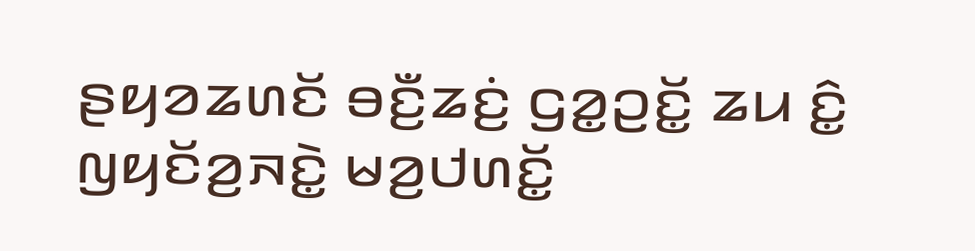ꤔꤟꤤꤘꤛꤢꤩ ꤋꤢꤪ꤬ꤘꤢꤦ꤬ ꤞꤤ꤭ꤑꤢꤩ꤭ ꤘꤣ ꤢꤨ꤭ ꤜꤟꤢꤩꤤ꤬ꤏꤢꤧ꤭ ꤗꤤ꤬ꤓꤛꤢꤩ꤭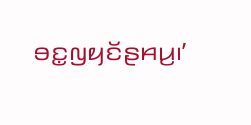ꤋꤢ꤭ꤜꤟꤢꤩꤔꤌꤣ꤬꤯’